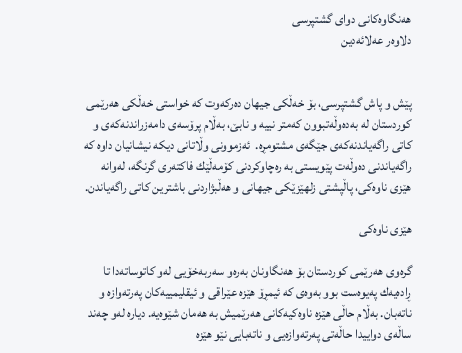هه‌نگاوه‌كانی دوای گشتپرسی
دلاوه‌ر عه‌لائه‌دين


پێش و پاش گشتپرسی، بۆ خه‌ڵكی جیهان ده‌ركه‌وت كه‌ خواستی خەڵکی هه‌رێمی كوردستان له‌ به‌ده‌وڵه‌تبوون كه‌متر نییه‌ و نابێ، به‌ڵام پرۆسه‌ی دامه‌زراندنه‌كه‌ی و كاتی راگه‌یاندنه‌كه‌ی جێگه‌ی مشتومڕه‌.  ئه‌زموونی وڵاتانی دیكه‌ نیشانیان داوه‌ كه‌ راگه‌یاندنی ده‌وڵه‌ت پێویستی به‌ ره‌چاوكردنی كۆمه‌ڵێك فاكته‌ری گرنگه‌، له‌وانه‌ هێزی ناوه‌كی، پاڵپشتی زلهێزێكی جیهانی و‌ هه‌ڵبژاردنی باشترین كاتی راگه‌یاندن.

هێزی ناوه‌كی

گره‌وی هه‌رێمی کوردستان بۆ هه‌نگاونان به‌ره‌و سه‌ربه‌خۆیی له‌و كاتوساته‌دا تا ڕاده‌یه‌ك په‌یوه‌ست بوو به‌وه‌ی كه‌ ئیمڕۆ هێزه‌ عێراقی و ئیقلیمییه‌كان په‌رته‌وازه‌ و ناته‌بان. به‌ڵام حاڵی هێزه ناوه‌كیه‌كانی هه‌رێمیش به‌ هه‌مان شێوه‌یە. دیاره‌ له‌و چه‌ند ساڵه‌ی دواییدا حاڵه‌تی په‌رته‌وازه‌یی و ناته‌بایی نێو هێزه‌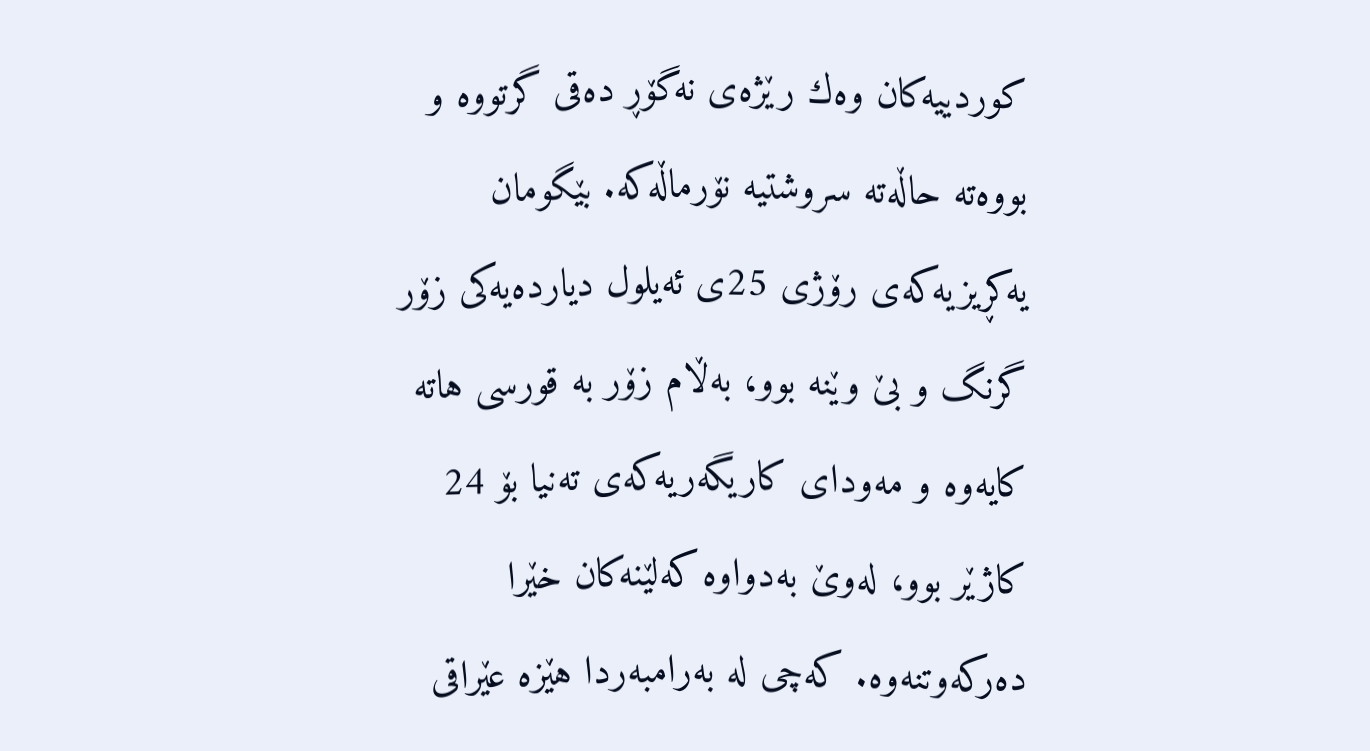كوردییه‌كان وه‌ك رێژه‌ی نه‌گۆڕ ده‌قی گرتووه‌ و بووه‌‌ته‌ حاڵه‌ته‌ سروشتیه‌ نۆرماڵه‌كه‌. بێگومان یه‌كڕیزیه‌كه‌ی رۆژی 25ی ئه‌یلول دیارده‌یه‌كی زۆر گرنگ و بێ وێنه‌ بوو، به‌ڵام زۆر به‌ قورسی هاته‌ كایه‌وه و مه‌ودای كاریگه‌ریه‌كه‌ی ته‌نیا بۆ 24 كاژێر بوو‌، له‌وێ به‌دواوه‌ كه‌لێنه‌كان خێرا ده‌ركه‌وتنه‌وه‌. كه‌چی له‌ به‌رامبه‌ردا هێزه‌ عێراقی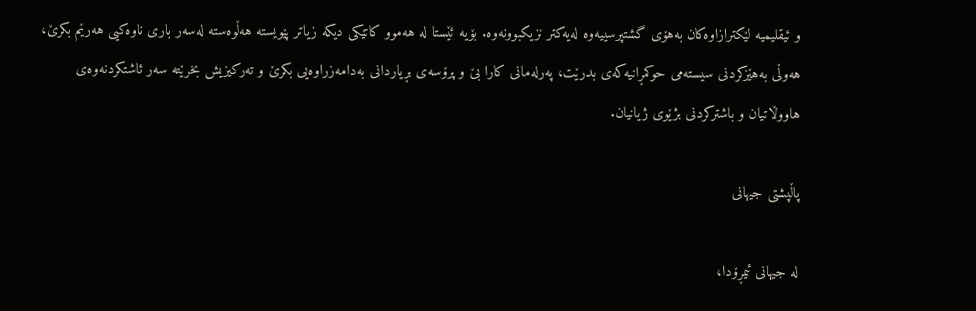و ئیقلیمیه‌ لێكترازاوه‌كان به‌هۆی گشتپرسییەوە له‌یه‌كتر نزیكبوونه‌وه‌. بۆیه‌ ئێستا له‌ هه‌موو كاتێكی دیكه‌ زیاتر پێویسته‌ هه‌ڵوه‌سته‌ لەسەر‌ باری ناوه‌كیی هه‌رێم بكرێ، هه‌وڵی به‌هێزكردنی سیسته‌می حوكمڕانیه‌كه‌ی بدرێت، په‌رله‌مانی كارا بێ و پرۆسه‌ی بڕیاردانی به‌دامه‌زراوه‌‌یی بكرێ و ته‌ركیزیش بخرێته‌ سه‌ر ئاشتكردنه‌وه‌ی هاووڵاتیان و باشتركردنی بژێوی ژیانیان.

پاڵپشتی جیهانی

له‌ جیهانی ئیمڕۆدا،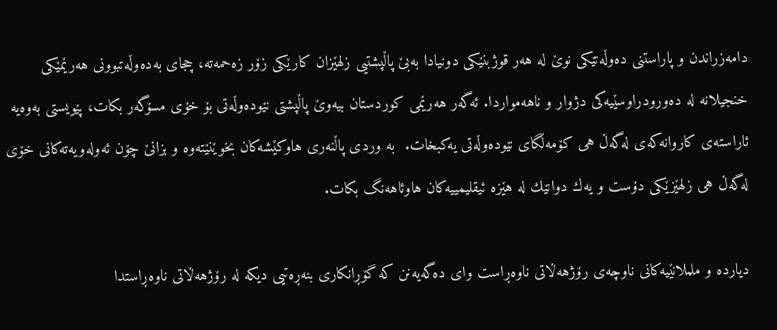دامه‌زراندن و پاراستنی ده‌وڵه‌تێكی نوێ له‌ هه‌ر قوژبنێكی دونیادا به‌بێ پاڵپشتیی زلهێزان كارێكی زۆر زه‌حمه‌ته‌، چجای به‌ده‌وڵه‌تبوونی هه‌رێمێكی خنجیلانه له‌ دەو‌رودراوسێیه‌كی دژوار و ناهه‌مواردا. ئه‌گه‌ر هه‌رێمی کوردستان بیه‌وێ پاڵپشتی نێوده‌وڵه‌تی بۆ خۆی مسۆگه‌ر بكات، پێویستی به‌وه‌یه‌ ئاراسته‌ی كاروانه‌كه‌ی له‌گه‌ڵ هی كۆمه‌ڵگای نێوده‌وڵه‌تی یه‌كبخات.  به‌ وردی پاڵنه‌ری هاوكێشه‌كان بخوێنێته‌وه‌ و بزانێ چۆن ئه‌وله‌ویه‌ته‌كانی خۆی له‌گه‌ڵ هی زلهێزێكی دۆست و یه‌ك دوانێك له‌ هێزه‌ ئیقلیمییه‌كان هاوئاهه‌نگ بكات.

دیارده‌ و ململانێیه‌كانی ناوچه‌ی رۆژهه‌ڵاتی ناوه‌ڕاست وای ده‌گه‌یه‌نن كه‌ گۆڕانكاری بنه‌ڕه‌تیی دیكه‌ له‌ رۆژهه‌ڵاتی ناوه‌ڕاستدا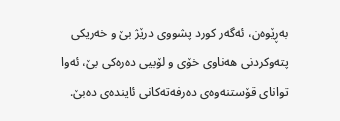به‌ڕێوه‌ن،‌ ئه‌گه‌ر كورد پشووی درێژ بێ و خه‌ریكی پته‌وكردنی هه‌ناوی خۆی و لۆبیی ده‌ره‌كی بێ، ئه‌وا توانای قۆستنه‌وه‌ی ده‌رفه‌ته‌كانی ئاینده‌ی ده‌بێ.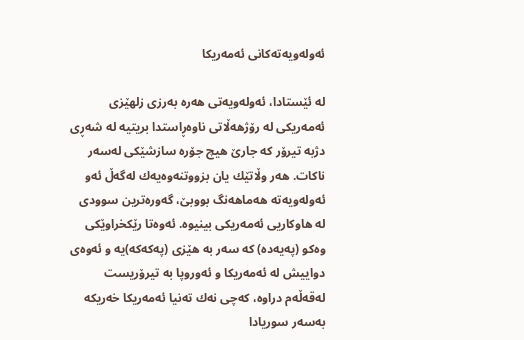ئه‌وله‌ویه‌ته‌كانی ئەمەریکا

له‌ ئێستادا، ئه‌وله‌ویه‌تی هه‌ره‌ به‌رزی ‌زلهێزی ئه‌مه‌ریكی له‌ رۆژهه‌ڵاتی ناوه‌ڕاستدا بریتیه‌ له‌ شه‌ڕی دژبه‌ تیرۆر كه‌ جارێ هیچ جۆره‌ سازشێكی له‌سه‌ر ناكات. هه‌ر وڵاتێك یان بزووتنه‌وه‌یه‌ك له‌گه‌ڵ ئه‌و ئه‌وله‌ویه‌ته‌ هه‌ماهه‌نگ بووبێ، گه‌وره‌ترین سوودی له‌ هاوكاریی ئه‌مه‌ریكی بینیوه‌. ئه‌وه‌تا رێكخراوێکی وەکو (په‌یه‌ده) كه‌ سه‌ر به‌ هێزی (په‌كه‌كه‌)یه‌ و ئه‌وه‌ی دواییش له‌ ئه‌مه‌ریكا و ئه‌وروپا به‌ تیرۆریست له‌قه‌ڵه‌م دراوه‌، كه‌چی نه‌ك ته‌نیا ئه‌مه‌ریكا خه‌ریكه‌ به‌سه‌ر سوریادا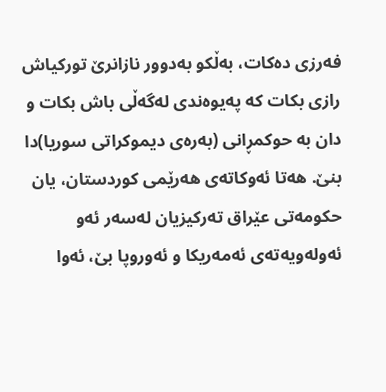فه‌رزی ده‌كات، به‌ڵكو به‌دوور نازانرێ توركیاش رازی بكات كه‌ په‌یوه‌ندی له‌گه‌ڵی‌ باش بكات و دان به‌ حوكمڕانی (به‌ره‌ی دیموكراتی سوریا)دا بنێ. هه‌تا ئه‌وكاته‌ی هه‌رێمی كوردستان، یان حكومه‌تی عێراق ته‌ركیزیان له‌سه‌ر ئه‌و ئه‌ولەو‌یه‌ته‌ی ئه‌مه‌ریكا و ئه‌وروپا بێ، ئه‌وا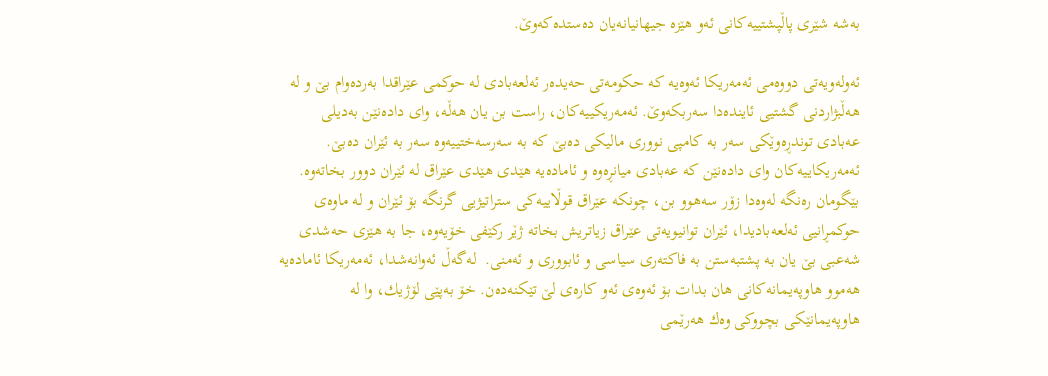به‌شه ‌شێری پاڵپشتییه‌كانی ئه‌و هێزه‌ جیهانیانه‌یان ده‌ستده‌كه‌وێ.

ئه‌وله‌و‌یه‌تی دووه‌می ئه‌مه‌ریكا ئه‌وه‌یه‌ كه‌ حكومه‌تی حه‌یده‌ر ئه‌لعەبادی له‌ حوكمی عێراقدا به‌رده‌وام بێ و‌ له‌ هه‌ڵبژاردنی گشتیی ئاینده‌دا سه‌ربكه‌وێ. ئه‌مه‌ریكییه‌كان، راست بن یان هه‌ڵه‌، وای داده‌نێن به‌دیلی عەبادی توندڕه‌وێكی سه‌ر به‌ كامپی نووری مالیكی ده‌بێ كه‌ به‌ سه‌رسه‌ختییه‌وه‌ سه‌ر به‌ ئێران ده‌بێ. ئه‌مه‌ریكاییه‌كان وای داده‌نێن كه‌ عەبادی میانڕه‌وه‌ و ئاماده‌یه‌ هێدی هێدی عێراق له‌ ئێران دوور بخاته‌وه‌.  بێگومان ره‌نگه‌ له‌وه‌دا زۆر سه‌هوو بن، چونكه‌ عێراق قوڵاییه‌كی ستراتیژیی گرنگه‌ بۆ ئێران و له‌ ماوه‌ی حوكمڕانیی ئه‌لعەبادیدا، ئێران توانیویه‌تی عێراق زیاتریش بخاته‌ ژێر ركێفی خۆیه‌وه‌، جا به‌ هێزی حه‌شدی شه‌عبی بێ ‌یان به‌ پشتبه‌‌ستن بە فاکتەری سیاسی و ئابووری و ئه‌منی.  له‌گه‌ڵ ئه‌وانه‌شدا، ئه‌مه‌ریكا‌ ئاماده‌یه‌ هه‌موو هاوپه‌یمانه‌كانی هان بدات بۆ ئه‌وه‌ی ئه‌و كاره‌ی لێ تێكنه‌ده‌ن. خۆ به‌پێی لۆژیك، وا له‌ هاوپه‌یمانێكی بچووكی وه‌ك هه‌رێمی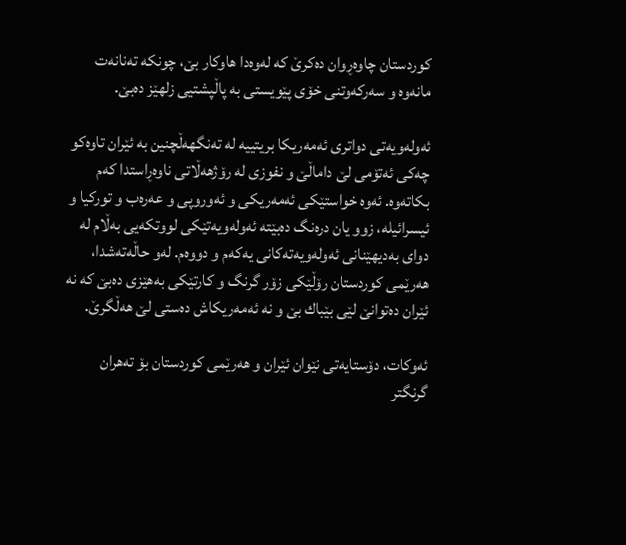کوردستان چاوه‌ڕوان ده‌كرێ كه‌ له‌وه‌دا هاوكار بێ، چونكه‌ ته‌نانه‌ت مانه‌وه‌‌ و سه‌ركه‌وتنی خۆی پێویستی به‌ پاڵپشتیی زلهێز ده‌بێ.

ئه‌وله‌ویه‌تی دواتری ئه‌مه‌ریكا بریتییه‌ له ته‌نگهه‌ڵچنین به‌ ئێران تاوه‌كو چه‌كی ئه‌تۆمی لێ داماڵێ و نفوزی له‌ رۆژهه‌ڵاتی ناوه‌ڕاستدا كه‌م بكاته‌وه‌. ئه‌وه‌ خواستێكی ئه‌مه‌ریكی و ئه‌وروپی و عه‌ره‌ب‌ و توركیا و ئیسرائیله‌، زوو یان دره‌نگ ده‌بێته‌ ئه‌وله‌ویه‌تێكی لووتكه‌یی به‌ڵام له‌ دوای به‌دیهێنانی ئه‌و‌له‌ویه‌ته‌كانی یه‌كه‌م و دووه‌م. له‌و حاڵه‌ته‌شدا، هه‌رێمی كوردستان رۆڵێكی زۆر گرنگ و كارتێكی به‌هێزی ده‌بێ كه‌ نه‌ ئێران ده‌توانێ لێی بێباك بێ و نه‌ ئه‌مه‌ریكاش ده‌ستی لێ هه‌ڵگرێ.

ئه‌وكات، دۆستایه‌تی نێوان ئێران و هه‌رێمی کوردستان بۆ ته‌هران گرنگتر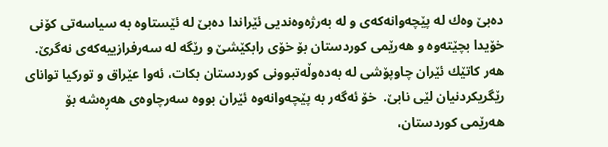ده‌بێ وه‌ك له‌ پێچه‌وانه‌كه‌ی و‌ له‌ به‌رژه‌وه‌ندیی ئێراندا ده‌بێ له‌ ئێستاوه‌ به‌ سیاسەتی كۆنی خۆیدا بچێته‌وه‌ و هه‌رێمی کوردستان بۆ خۆی رابكێشێ و رێگه‌ له‌ سه‌رفرازییه‌كه‌ی نه‌گرێ. هه‌ر كاتێك ئێران چاوپۆشی له‌ به‌ده‌وڵه‌تبوونی کوردستان بكات، ئه‌وا عێراق و توركیا توانای رێگریكردنیان لێی نابێ.  خۆ ئه‌گه‌ر به‌ پێچه‌وانه‌وه‌ ئێران بووه‌ سه‌رچاوه‌ی هه‌ڕه‌شه‌ بۆ هەرێمی کوردستان،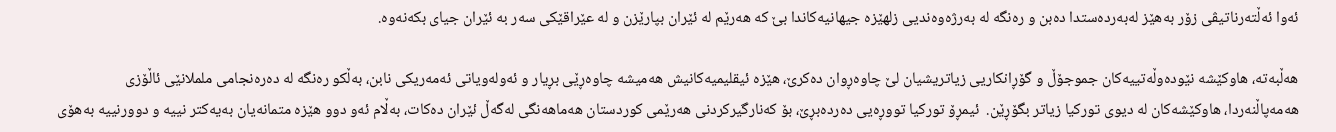ئه‌وا ئه‌ڵته‌رناتیڤی زۆر به‌هێز له‌به‌رده‌ستدا ده‌بن و ره‌نگه‌ له ‌به‌رژه‌وه‌ندیی زلهێزه‌ جیهانیه‌كاندا بێ كه‌ هه‌رێم له‌ ئێران بپارێزن و له‌ عێراقێكی سه‌ر به‌ ئێران جیای بكه‌نه‌وه‌.

هه‌ڵبه‌ته‌، هاوكێشه‌ نێوده‌وڵه‌تییه‌كان جموجۆڵ و گۆڕانكاریی زیاتریشیان لێ چاوه‌ڕوان ده‌كرێ، هێزه‌ ئیقلیمیه‌‌كانیش هه‌میشه‌ چاوه‌ڕێی بڕیار و ئه‌وله‌ویاتی ئه‌مه‌ریكی نابن، به‌ڵكو ره‌نگه‌ له‌ ده‌ره‌نجامی ململانێی ئاڵۆزی هه‌مه‌پاڵنه‌ردا، هاوكێشه‌كان له‌ دیوی توركیا زیاتر بگۆڕێن.  ئیمڕۆ توركیا تووڕه‌یی ده‌رده‌بڕێ، بۆ كه‌نارگیركردنی هه‌رێمی کوردستان هه‌ماهه‌نگی له‌گه‌ڵ ئێران ده‌كات، به‌ڵام ئه‌و دوو هێزه‌ متمانه‌یان به‌یه‌كتر نییه‌ و دوورنییه‌ به‌هۆی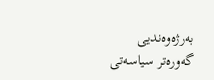به‌رژه‌وه‌ندیی گه‌وره‌تر سیاسەتی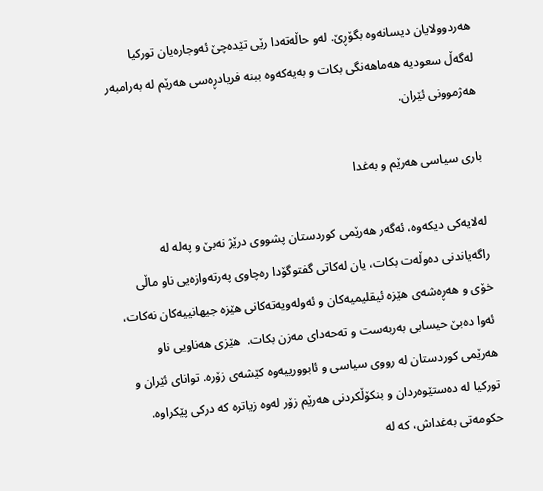هه‌ردوولایان دیسانه‌وه‌ بگۆڕێ. له‌و حاڵه‌ته‌دا رێی تێده‌چێ ئه‌وجاره‌یان توركیا له‌گه‌ڵ سعودیه‌ هه‌ماهه‌نگی بكات و به‌یه‌كه‌وه‌ ببنه‌ فریادڕه‌سی هه‌رێم له‌ به‌رامبه‌ر هه‌ژموونی ئێران.

باری سیاسی هه‌رێم و به‌غدا

له‌لایه‌كی دیكه‌وه‌، ئه‌گه‌ر هه‌رێمی كوردستان پشووی درێژ نه‌بێ و په‌له‌ له‌ راگەیاندنی ده‌وڵه‌ت بكات، ‌یان له‌كاتی گفتوگۆدا ره‌چاوی په‌رته‌وازه‌یی ناو ماڵی خۆی و هه‌ڕه‌شه‌ی هێزه‌ ئیقلیمیه‌كان و ئه‌وله‌ویەتە‌كانی هێزه‌ جیهانییه‌كان نه‌كات، ئه‌وا ده‌بێ حیسابی به‌ربه‌ست و ته‌حه‌دای مه‌زن بكات.  هێزی هه‌ناویی ناو هه‌رێمی کوردستان له‌ رووی سیاسی و ئابوورییه‌وه‌ كێشه‌ی زۆره‌‌. توانای ئێران و توركیا له‌ ده‌ستێوه‌ردان و بنكۆڵكردنی هه‌رێم زۆر له‌وه‌ زیاتره‌ كه‌ دركی پێكراوه‌. حكومه‌تی به‌غداش، كه‌ له‌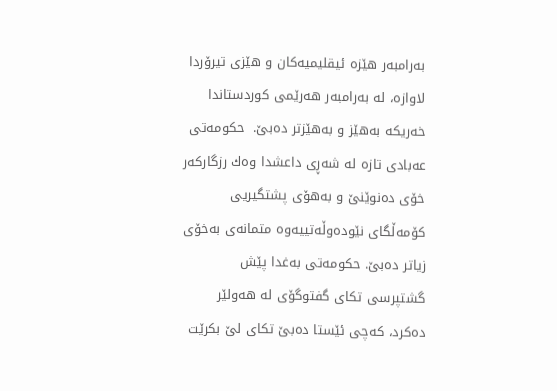به‌رامبه‌ر هێزه‌ ئیقلیمیه‌كان و هێزی تیرۆردا لاوازه‌، له‌ به‌رامبه‌ر هه‌رێمی کوردستاندا خه‌ریكه‌ به‌هێز و به‌هێزتر ده‌بێ.  حكومه‌تی عەبادی تازه‌ له‌ شه‌ڕی داعشدا وه‌ك رزگاركه‌ر خۆی ده‌نوێنێ و به‌هۆی پشتگیریی كۆمه‌ڵگای نێوده‌وڵه‌تییه‌وه‌ متمانه‌ی به‌خۆی زیاتر ده‌بێ. حكومه‌تی به‌غدا پێش گشتپرسی تكای گفتوگۆی له‌ هەولێر ده‌كرد، كه‌چی ئێستا ده‌بێ تكای لێ بكرێت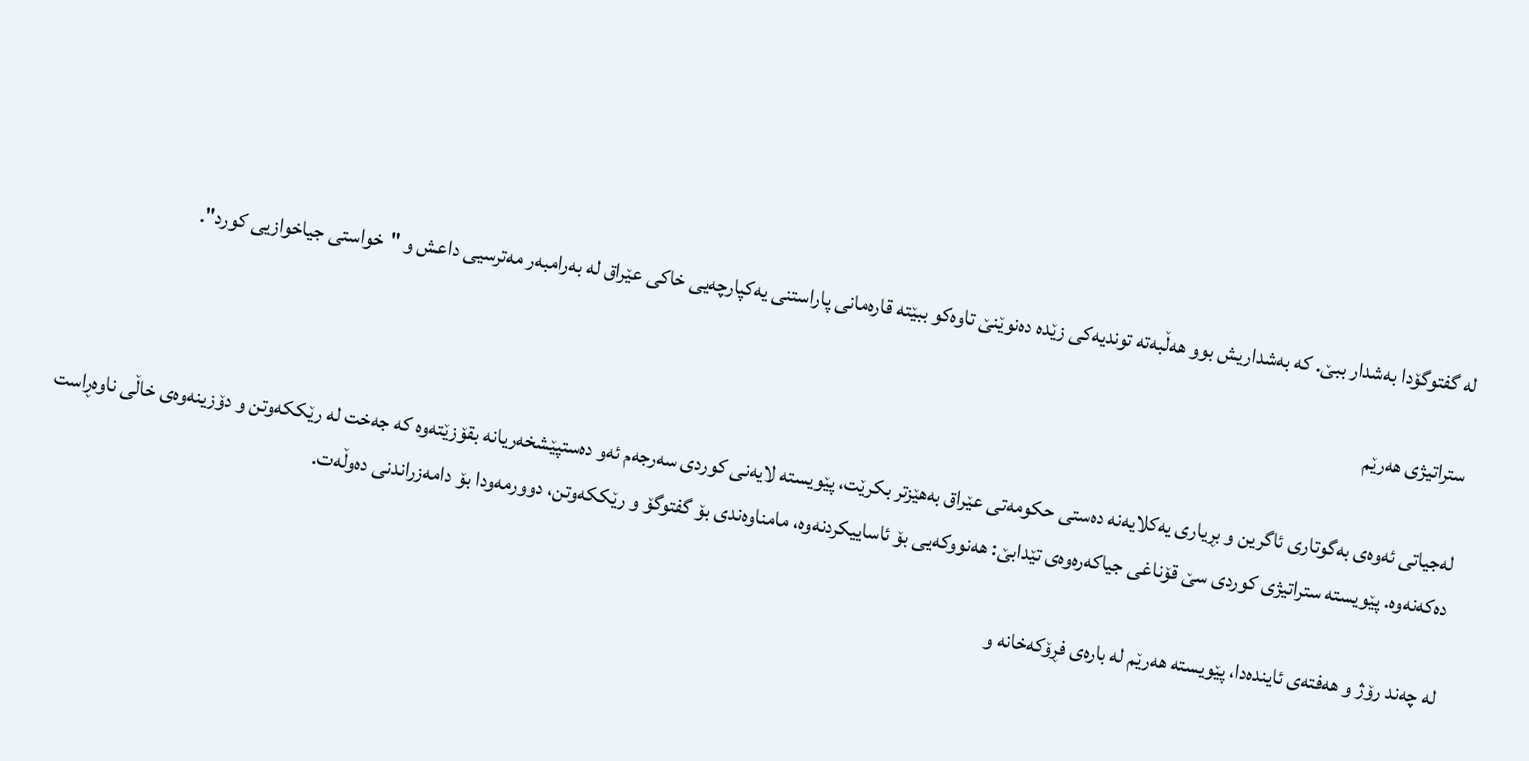له‌ گفتوگۆدا به‌شدار ببێ. كه‌ به‌شداریش بوو هه‌ڵبه‌ته‌ توندیه‌كی زێده‌ ده‌نوێنێ تاوه‌كو ببێته‌‌ قاره‌مانی پاراستنی یه‌كپارچه‌یی خاكی عێراق له‌ به‌رامبه‌ر مه‌ترسیی داعش و "خواستی جیاخوازیی كورد".

ستراتیژی هه‌رێم

له‌جیاتی ئه‌وه‌ی به‌گوتاری ئاگرین و بڕیاری یه‌كلایه‌نه‌ ده‌ستی حكومه‌تی عێراق به‌هێزتر بكرێت، پێویسته‌ لایه‌نی كوردی سه‌رجه‌م ئه‌و ده‌ستپێشخه‌ریانه‌ بقۆزێته‌وه‌ كه‌ جه‌خت له‌ رێكکه‌وتن و دۆزینه‌وه‌ی خاڵی ناوه‌ڕاست ده‌كه‌نه‌وه‌. پێویسته‌ ستراتیژی كوردی سێ قۆناغی جیاكه‌ره‌وه‌ی تێدابێ: هه‌نووكه‌یی بۆ ئاساییكردنه‌وه‌، مامناوه‌ندی بۆ گفتوگۆ و رێكکه‌وتن، دوورمه‌ودا بۆ دامەزراندنی ‌ده‌وڵه‌ت.

له‌ چه‌ند رۆژ و هه‌فته‌ی ئاینده‌دا، پێویسته‌ هه‌رێم له‌ باره‌ی فڕۆكه‌خانه‌ و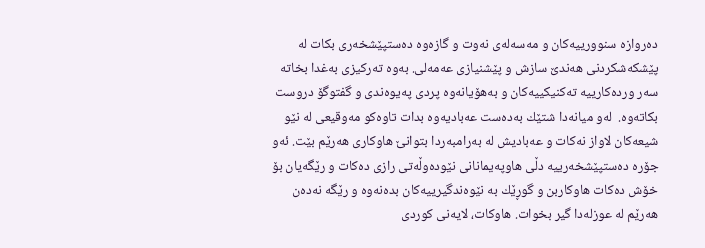ده‌روازه‌ سنوورییه‌كان و مه‌سه‌له‌ی نه‌وت و گازەوە ده‌ستپێشخه‌ری بكات له‌ پێشكه‌شكردنی هه‌ندێ سازش و پێشنیازی عه‌مه‌لی. به‌وه ته‌ركیزی به‌غدا بخاته‌ سه‌ر ورده‌كارییه‌ ته‌كنیكییه‌كان و به‌هۆیانه‌وه‌ ‌پردی په‌یوه‌ندی و گفتوگۆ دروست بكاته‌وه.  له‌و میانه‌دا شتێك به‌ده‌ست عەبادیه‌وه‌ بدات تاوه‌كو‌ مه‌وقیعی له‌ نێو شیعه‌كان لاواز نه‌كات و عەبادیش له‌ به‌رامبه‌ردا بتوانێ هاوكاری هه‌رێم بێت. ئه‌و جۆره‌ ده‌ستپێشخه‌رییه‌ دڵی هاوپه‌یمانانی نێوده‌وڵه‌تی رازی ده‌كات و رێگه‌یان بۆ خۆش ده‌كات هاوكاربن و گوڕێك به‌ نێوه‌ندگیرییه‌كان بده‌نه‌وه‌ و رێگه‌ نه‌ده‌ن هه‌رێم له‌ عوزله‌دا گیر بخوات. هاوكات، لایه‌نی كوردی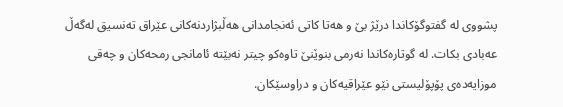پشووی له‌ گفتوگۆكاندا درێژ بێ و هه‌تا كاتی ئه‌نجامدانی هه‌ڵبژاردنه‌كانی عێراق ته‌نسیق له‌گه‌ڵ عەبادی بكات. له‌ گوتاره‌كاندا نه‌رمی بنوێنێ‌ تاوه‌كو چیتر نه‌بێته‌ ئامانجی رمحه‌كان و چه‌قی موزایه‌ده‌ی پۆپۆلیستی نێو عێراقیه‌كان و دراوسێكان.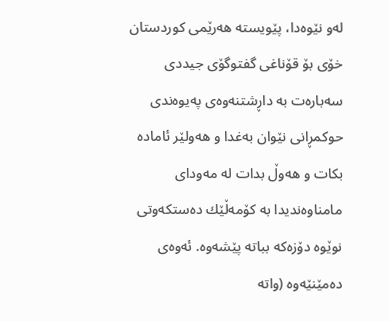له‌و نێوه‌دا، پێویسته‌ هه‌رێمی کوردستان خۆی بۆ قۆناغی گفتوگۆی جیددی سه‌باره‌ت به‌ داڕشتنه‌وه‌ی په‌‌یوه‌ندی حوكمڕانی نێوان به‌غدا و هه‌ولێر ئاماده‌ بكات و هه‌وڵ بدات له‌ مه‌ودای مامناوه‌ندیدا به‌ كۆمه‌ڵێك ده‌ستكه‌وتی نوێوه‌ دۆزه‌كه‌ بباته‌ پێشه‌وه‌. ئه‌وه‌ی ده‌مێنێه‌وه‌ (واته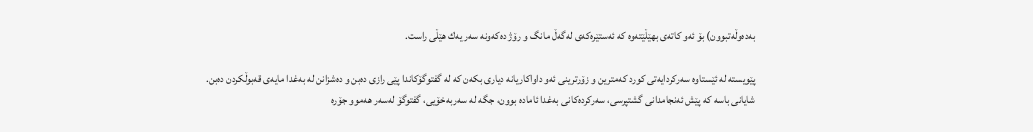به‌ده‌وڵه‌تبوون) بۆ ئه‌و كاته‌‌ی بهێڵێته‌وه‌ كه‌ ئه‌ستێره‌‌كه‌ی له‌گه‌ڵ مانگ و رۆژ ده‌كه‌ونه‌ سه‌ر یه‌ك هێڵی راست.

پێویسته‌ له‌ ئێستاوه‌ سه‌ركردایه‌تی كورد كه‌مترین و زۆرترینی ئه‌و داواكاریانه‌ دیاری بكه‌ن كه‌ له‌ گفتوگۆ‌كاندا پێی رازی ده‌بن و ده‌شزانن له‌ به‌غدا مایه‌ی قه‌بوڵكردن ده‌بن. شایانی باسه‌ كه‌ پێش ئه‌نجامدانی گشتپرسی، سه‌ركرده‌كانی به‌غدا ئاماده ‌بوون، جگه‌ له‌ سه‌ربه‌خۆیی، گفتوگۆ له‌سه‌ر هه‌موو جۆره‌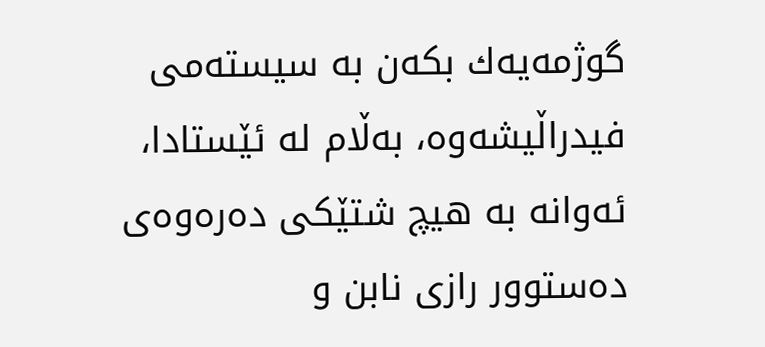گوژمه‌یه‌ك بكه‌ن به‌ سیسته‌می فیدراڵیشه‌وه‌، به‌ڵام‌ له‌ ئێستادا، ئه‌وانه‌ به‌ هیچ شتێكی ده‌ره‌وه‌ی ده‌ستوور رازی نابن و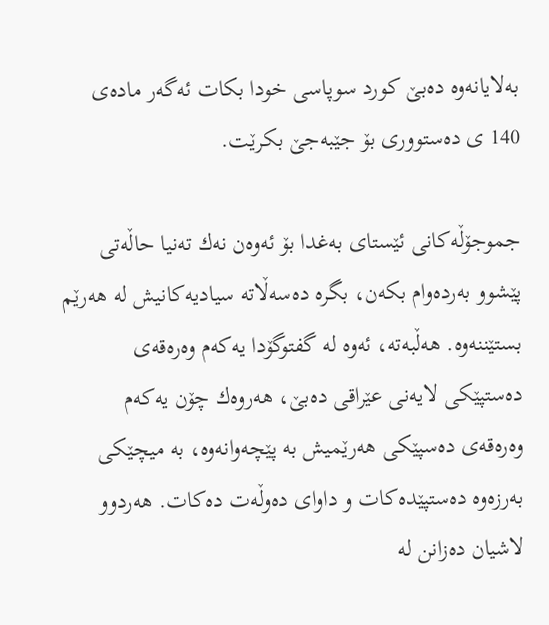به‌لایانه‌وه‌ ده‌بێ كورد سوپاسی خودا بكات ئه‌گه‌ر ماده‌ی 140 ی ده‌ستووری بۆ جێبه‌جێ بكرێت.

جموجۆڵه‌كانی ئێستای به‌غدا بۆ ئه‌وه‌ن نه‌ك ته‌نیا حاڵه‌تی پێشوو به‌رده‌وام بكه‌ن، بگره‌ ده‌سه‌ڵاته‌ سیادیه‌كانیش له‌ هه‌رێم بستێننه‌وه‌. هه‌ڵبه‌ته‌، ئه‌وه‌ له‌ گفتوگۆدا یه‌كه‌م وه‌ره‌قه‌ی ده‌ستپێكی لایه‌نی عێراقی ده‌بێ، هه‌روه‌ك چۆن یه‌كه‌م وه‌ره‌قه‌ی ده‌سپێكی هه‌رێمیش به‌ پێچه‌وانه‌وه‌، به‌ میچێكی به‌رزه‌وه‌‌ ده‌ستپێده‌كات و داوای ده‌وڵه‌ت ده‌كات. هه‌ردوو لاشیان ده‌زانن له‌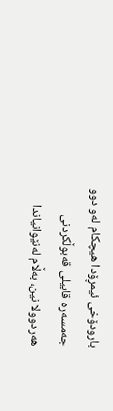بارودۆخی ئیمڕۆدا هیچكام له‌‌و دوو جه‌مسه‌ره‌ قابیلی قه‌بوڵكردنی هه‌ردوولا نین، به‌ڵام له‌نێوانیاندا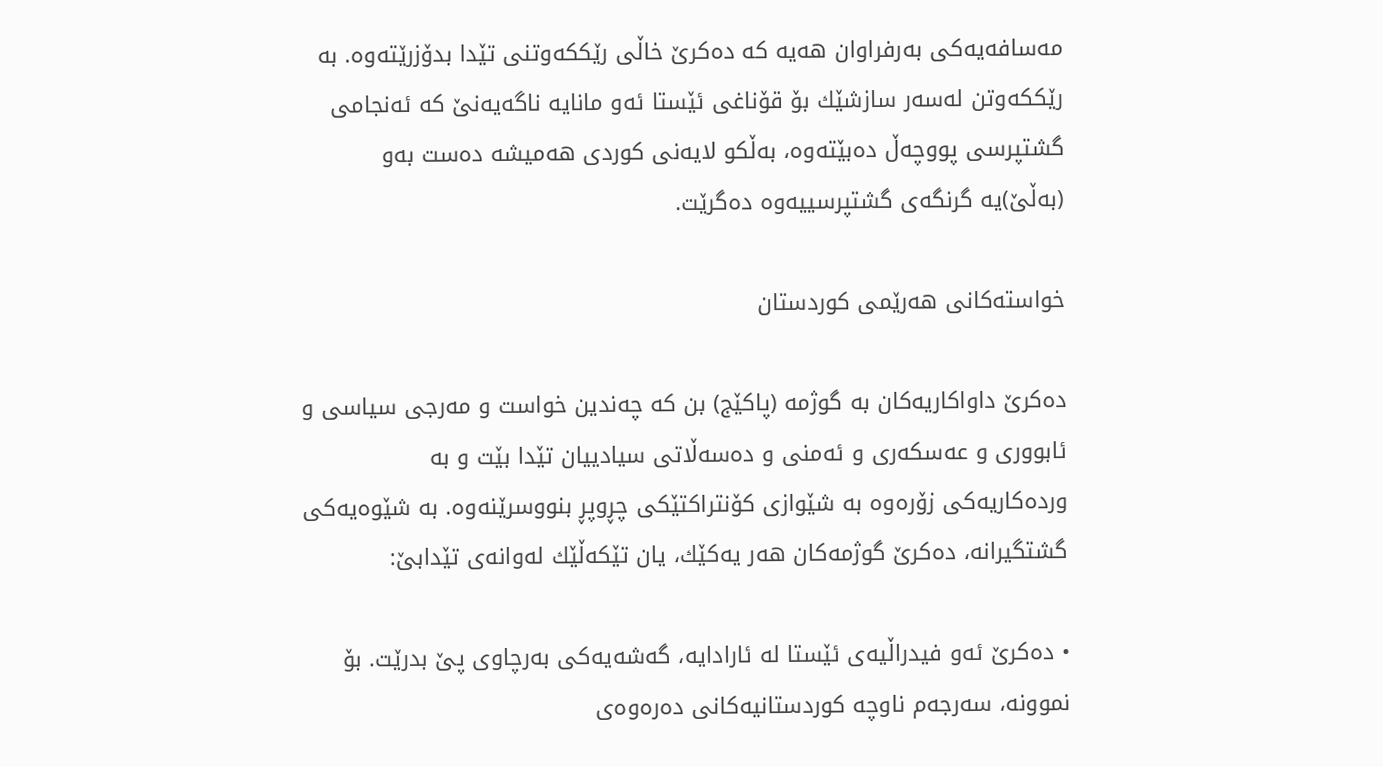مه‌سافه‌یه‌كی به‌رفراوان هه‌یه‌ كه‌ ده‌كرێ خاڵی رێكکه‌وتنی تێدا بدۆزرێته‌وه‌. به‌ رێكکه‌وتن له‌سه‌ر سازشێك بۆ قۆناغی ئێستا ئه‌و مانایه‌ ناگه‌یه‌نێ كه‌ ئه‌نجامی گشتپرسی پووچه‌ڵ ده‌بێته‌وه،‌ به‌ڵكو لایه‌نی كوردی هه‌میشه‌ ده‌ست به‌و (به‌ڵێ)یه‌ گرنگه‌ی گشتپرسییه‌وه‌‌ ده‌گرێت.

خواسته‌كانی هه‌رێمی کوردستان

ده‌كرێ داواكاریه‌كان به‌ گوژمه‌ (پاكێج) بن كه‌ چه‌ندین خواست و مه‌رجی سیاسی و ئابووری و عه‌سكه‌ری و ئه‌منی و ده‌سه‌ڵاتی سیادییان تێدا بێت و‌ به‌ ورده‌كاریه‌كی زۆره‌وه‌ به‌ شێوازی كۆنتراكتێكی چڕوپڕ بنووسرێنه‌وه‌. به‌ شێوه‌یه‌كی گشتگیرانه‌، ده‌كرێ گوژمه‌كان هه‌ر یه‌كێك، ‌یان تێكه‌ڵێك له‌وانه‌ی تێدابێ:

• ده‌كرێ ئه‌و فیدراڵیه‌‌ی ئێستا له‌ ئارادایه،‌ گه‌شه‌یه‌كی به‌رچاوی پێ بدرێت. بۆ نموونه‌، سه‌رجه‌م ناوچه‌ كوردستانیه‌كانی ده‌ره‌وه‌ی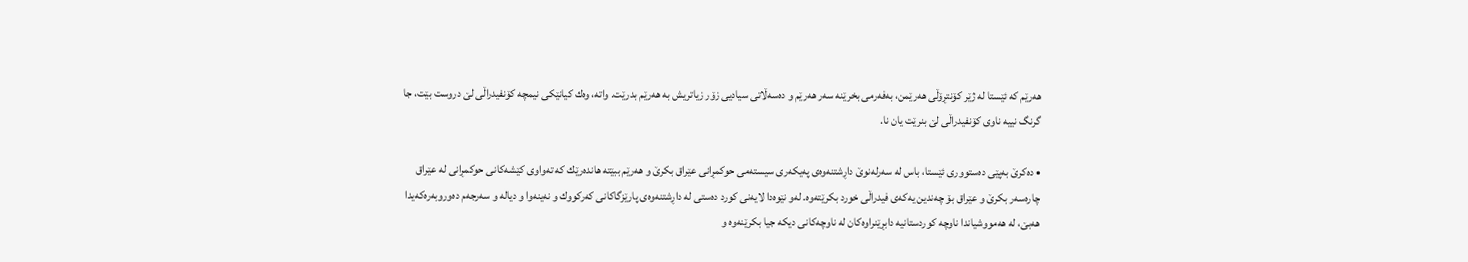هه‌رێم كه‌‌ ئێستا له‌ ژێر كۆنتڕۆڵی هه‌رێمن، به‌فه‌رمی بخرێنه‌ سه‌ر هه‌رێم و ده‌سه‌ڵاتی سیادیی زۆر زیاتریش به‌ هه‌رێم بدرێت. واته‌، وه‌ك كیانێكی نیمچه‌ كۆنفیدراڵی لێ دروست بێت، جا گرنگ نییه‌‌ ناوی كۆنفیدراڵی لێ بنرێت ‌یان نا.

• ده‌كرێ به‌پێی ده‌ستووری ئێستا، باس له‌ سه‌رله‌نوێ داڕشتنه‌وه‌ی په‌یكه‌ری سیسته‌می حوكمڕانی عێراق بكرێ و هه‌رێم ببێته‌ هانده‌رێك كه‌ ته‌واوی كێشه‌كانی حوكمڕانی لە عێراق چاره‌سه‌ر بكرێ و عێراق بۆ چه‌ندین یه‌كه‌ی فیدراڵی خورد بكرێته‌وه‌. لەو‌ نێوه‌دا لایه‌نی كورد ده‌ستی له‌ داڕشتنه‌وه‌ی پارێزگاكانی كه‌ركووك و نه‌ینه‌وا و دیاله‌ و سه‌رجه‌م ده‌وروبه‌ره‌كه‌یدا هه‌بێ،‌ له‌ هه‌مووشیاندا ناوچه‌ كوردستانیه دابڕێنراوه‌كان له‌ ناوچه‌كانی دیكه‌ جیا بكرێنه‌وه‌ و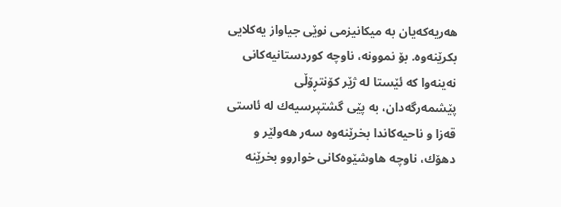هه‌ریه‌كه‌یان به‌ میكانیزمی نوێی جیاواز یه‌كلایی بكرێنه‌وه‌. بۆ نموونه‌، ناوچه‌ كوردستانیه‌كانی نه‌ینه‌وا كه‌ ئێستا له‌ ژێر كۆنتڕۆڵی پێشمه‌رگه‌دان‌، به‌ پێی گشتپرسیه‌ك له‌ ئاستی قه‌زا و ناحیه‌كاندا بخرێنه‌وه‌ سه‌ر‌ هه‌ولێر و دهۆك، ناوچه‌ هاوشێوه‌كانی خواروو بخرێنه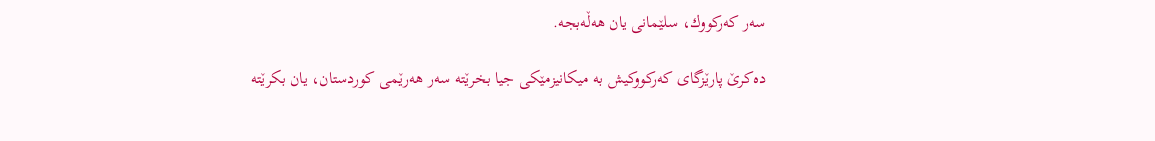سه‌ر كه‌ركووك، سلێمانی یان هه‌ڵه‌بجه‌.

ده‌كرێ پارێزگای‌ كه‌ركووكیش به‌ میكانیزمێكی جیا بخرێته‌ سه‌ر هه‌رێمی کوردستان، یان بكرێته‌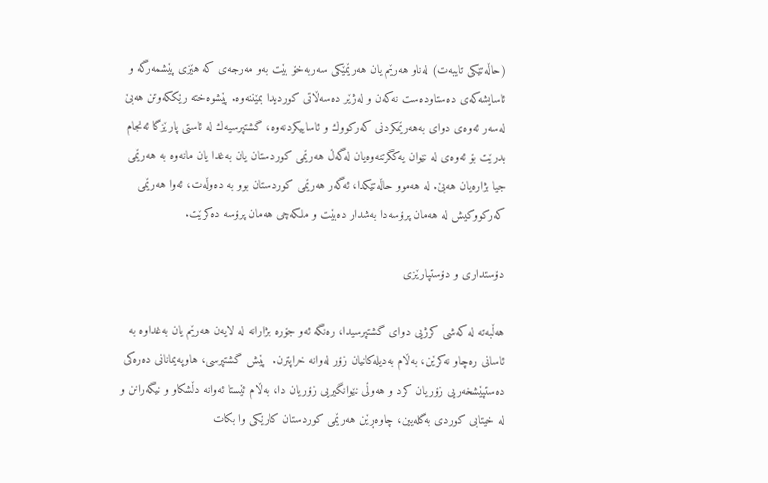(حاڵه‌تێكی تایبه‌ت) له‌ناو هه‌رێم ‌یان هه‌رێمێكی سه‌ربه‌خۆ بێت به‌و مه‌رجه‌ی كه‌ هێزی پێشمه‌رگه‌ و ئاسایشه‌كه‌ی ده‌ستاوده‌ست نه‌كه‌ن و له‌ژێر ده‌سه‌ڵاتی كوردیدا بمێننه‌وه‌. پێشوه‌خته‌ رێكکه‌وتن هه‌بێ له‌سەر ئەوه‌ی دوای به‌هه‌رێمكردنی كه‌ركووك و ئاساییكردنه‌وه‌، گشتپرسیه‌ك له‌ ئاستی پارێزگا ئه‌نجام بدرێت بۆ ئه‌وه‌ی له‌ نێوان یه‌كگرتنه‌وه‌یان له‌گه‌ڵ هه‌رێمی کوردستان یان به‌غدا یان مانه‌وه‌ به‌ هه‌رێمی جیا بژاره‌یان هه‌بێ. له‌ هه‌موو حاڵه‌تێكدا، ئه‌گه‌ر هه‌رێمی کوردستان بوو به‌ ده‌وڵه‌ت، ئه‌وا هه‌رێمی كه‌ركووكیش له‌ هه‌مان پرۆسه‌دا به‌شدار ده‌بێت و ملكه‌چی هه‌مان پرۆسه‌ ده‌كرێت.

دۆستداری و دۆستپارێزی

هه‌ڵبه‌ته‌ له‌ كه‌شی كرژیی دوای گشتپرسیدا، ره‌نگه‌ ئه‌و جۆره‌ بژارانه‌ له‌ لایه‌ن هه‌رێم یان به‌غداوه‌ به‌ ئاسانی ره‌چاو نه‌كرێن، به‌ڵام به‌دیله‌كانیان زۆر له‌وانه‌ خراپترن.  پێش گشتپرسی، هاوپه‌یمانانی ده‌ره‌كی ده‌ستپێشخه‌ریی زۆریان كرد و هه‌وڵی نێوانگیریی زۆریان دا، به‌ڵام ئێستا ئه‌وانه‌ دڵشكاو و نیگه‌رانن و له‌ خیتابی كوردی به‌گله‌یین،‌ چاوه‌ڕێن‌ هه‌رێمی کوردستان كارێكی وا بكات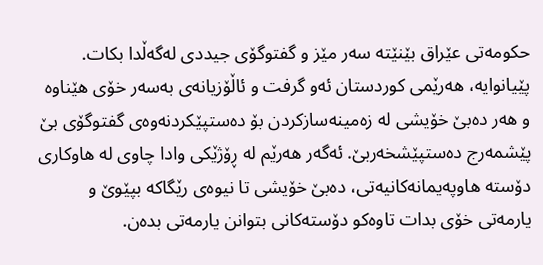حكومه‌تی عێراق بێنێته‌ سه‌ر مێز و گفتوگۆی جیددی له‌گه‌ڵدا بكات. پێیانوایە، هه‌رێمی کوردستان ئه‌و گرفت و ئاڵۆزیانه‌ی به‌سه‌ر خۆی هێناوه‌ و هه‌ر ده‌بێ خۆیشی له‌ زه‌مینه‌سازكردن بۆ ده‌ستپێكردنه‌وه‌ی گفتوگۆی بێ پێشمه‌رج ده‌ستپێشخه‌ربێ. ئه‌گه‌ر هه‌رێم له‌ ڕۆژێكی وادا چاوی له‌ هاوكاری دۆسته‌ هاوپه‌یمانه‌كانیه‌تی، ده‌بێ خۆیشی تا نیوه‌ی رێگاكه‌ بپێوێ و یارمه‌تی خۆی بدات تاوه‌كو دۆسته‌كانی بتوانن یارمه‌تی بده‌ن.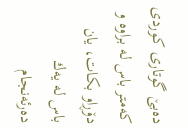ده‌بێ گوتاری كوردی كه‌متر باس له‌ براوه‌ و دۆڕاو بكات، یان باس له‌ یه‌ك ده‌رئەنجام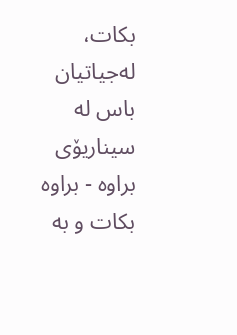بكات، له‌جیاتیان باس له‌ سیناریۆی براوه‌ - براوه‌ بكات و به‌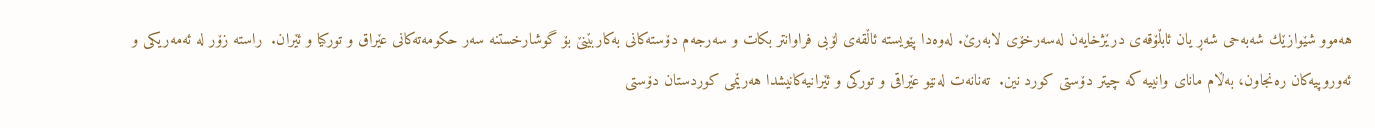هه‌موو شێوازێك شه‌به‌حی شه‌ڕ یان ئابڵۆقه‌ی درێژخایه‌ن له‌سه‌رخۆی لابه‌رێ. له‌وه‌دا پێویسته‌ ئاڵقه‌ی لۆبی فراوانتر بكات و سه‌رجه‌م دۆسته‌كانی به‌كاربێنێ بۆ گوشارخستنه‌ سه‌ر حكومه‌ته‌كانی عێراق و توركیا و ئێران.  راسته زۆر له‌ ئه‌مه‌ریكی و ئه‌وروپیه‌كان ره‌نجاون، به‌ڵام مانای وانییه‌ كه‌ چیتر دۆستی كورد نین.  ته‌نانه‌ت له‌نێو عێراقی و توركی و ئێرانیه‌كانیشدا هه‌رێمی کوردستان دۆستی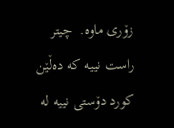زۆری ماوه‌.  چیتر راست نییه‌ كه‌ ده‌ڵێن كورد دۆستی نییه‌ له‌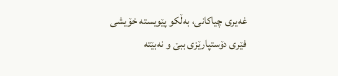غه‌یری چیاكانی، به‌ڵكو پێویسته‌ خۆیشی فێری دۆستپارێزی ببێ و نه‌بێته‌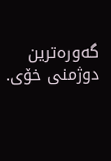گه‌وره‌ترین دوژمنی خۆی.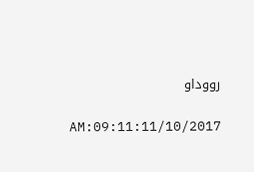رووداو

AM:09:11:11/10/2017